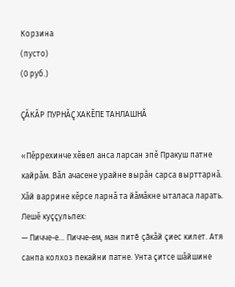Корзина
(пусто)
(0 руб.)

ÇĂКĂР ПУРНĂÇ ХАКĔПЕ ТАНЛАШНĂ

«Пĕррехинче хĕвел анса ларсан эпĕ Пракуш патне кайрăм. Вăл ачасене урайне вырăн сарса вырттарнă. Хăй варрине кĕрсе ларнă та йăмăкне ыталаса ларать. Лешĕ куççульпех:
— Пичче-е... Пичче-ем, ман питĕ çăкăй çиес килет. Атя санпа колхоз пекайни патне. Унта çитсе шăйшине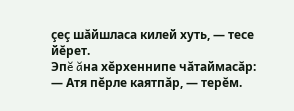çеç шăйшласа килей хуть, — тесе йĕрет.
Эпĕ ăна хĕрхеннипе чăтаймасăр:
— Атя пĕрле каятпăр, — терĕм.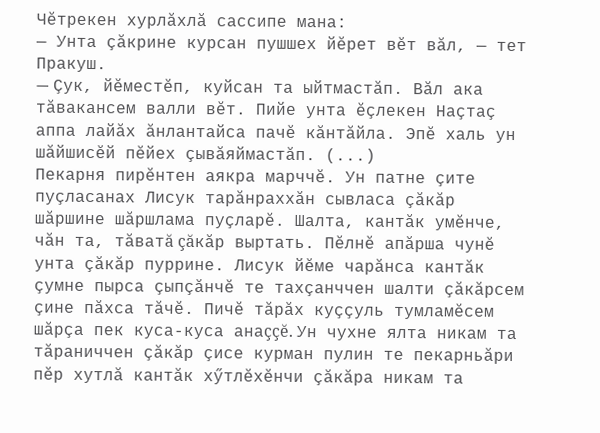Чĕтрекен хурлăхлă сассипе мана:
— Унта çăкрине курсан пушшех йĕрет вĕт вăл, — тет Пракуш.
— Çук, йĕместĕп, куйсан та ыйтмастăп. Вăл ака тăвакансем валли вĕт. Пийе унта ĕçлекен Наçтаç аппа лайăх ăнлантайса пачĕ кăнтăйла. Эпĕ халь ун шăйшисĕй пĕйех çывăяймастăп. (...)
Пекарня пирĕнтен аякра марччĕ. Ун патне çите пуçласанах Лисук тарăнраххăн сывласа çăкăр шăршине шăршлама пуçларĕ. Шалта, кантăк умĕнче, чăн та, тăватă çăкăр выртать. Пĕлнĕ апăрша чунĕ унта çăкăр пуррине. Лисук йĕме чарăнса кантăк çумне пырса çыпçăнчĕ те тахçанччен шалти çăкăрсем çине пăхса тăчĕ. Пичĕ тăрăх куççуль тумламĕсем шăрçа пек куса-куса анаççĕ. Ун чухне ялта никам та тăраниччен çăкăр çисе курман пулин те пекарньăри пĕр хутлă кантăк хӳтлĕхĕнчи çăкăра никам та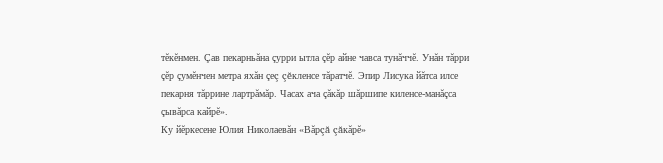тĕкĕнмен. Çав пекарньăна çурри ытла çĕр айне чавса тунăччĕ. Унăн тăрри çĕр çумĕнчен метра яхăн çеç çĕкленсе тăратчĕ. Эпир Лисука йăтса илсе пекарня тăррине лартрăмăр. Часах ача çăкăр шăршипе киленсе-манăçса çывăрса кайрĕ».
Ку йĕркесене Юлия Николаевăн «Вăрçă çăкăрĕ»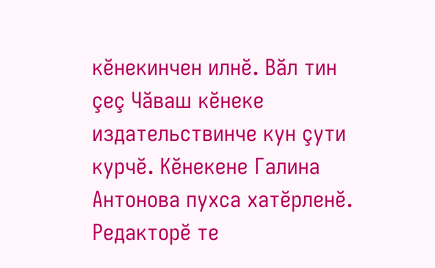кĕнекинчен илнĕ. Вăл тин çеç Чăваш кĕнеке издательствинче кун çути курчĕ. Кĕнекене Галина Антонова пухса хатĕрленĕ. Редакторĕ те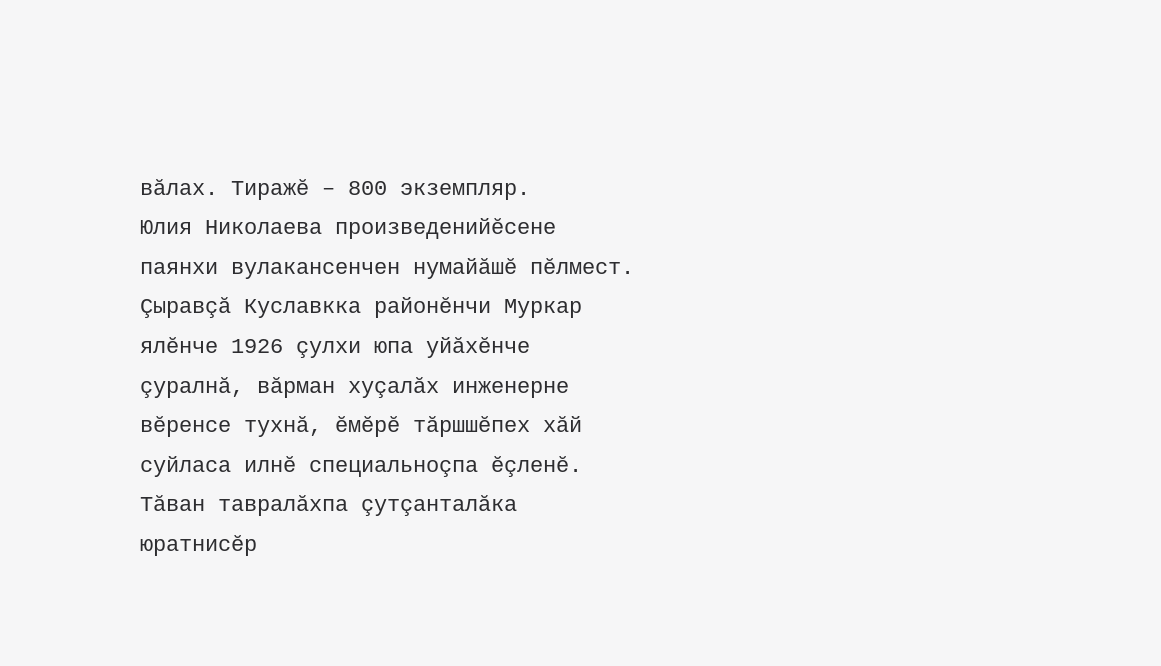вăлах. Тиражĕ – 800 экземпляр.
Юлия Николаева произведенийĕсене паянхи вулакансенчен нумайăшĕ пĕлмест. Çыравçă Куславкка районĕнчи Муркар ялĕнче 1926 çулхи юпа уйăхĕнче çуралнă, вăрман хуçалăх инженерне вĕренсе тухнă, ĕмĕрĕ тăршшĕпех хăй суйласа илнĕ специальноçпа ĕçленĕ. Тăван тавралăхпа çутçанталăка юратнисĕр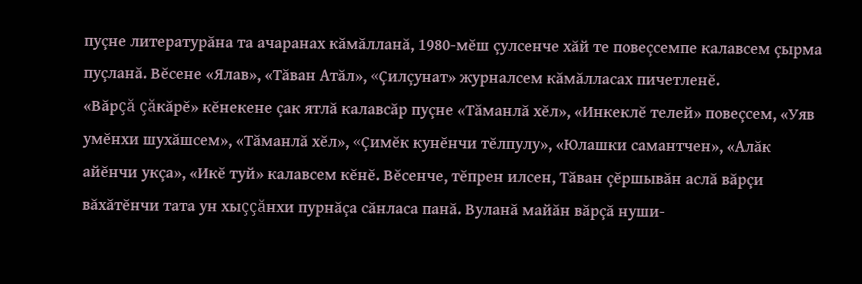пуçне литературăна та ачаранах кăмăлланă, 1980-мĕш çулсенче хăй те повеçсемпе калавсем çырма пуçланă. Вĕсене «Ялав», «Тăван Атăл», «Çилçунат» журналсем кăмăлласах пичетленĕ.
«Вăрçă çăкăрĕ» кĕнекене çак ятлă калавсăр пуçне «Тăманлă хĕл», «Инкеклĕ телей» повеçсем, «Уяв умĕнхи шухăшсем», «Тăманлă хĕл», «Çимĕк кунĕнчи тĕлпулу», «Юлашки самантчен», «Алăк айĕнчи укçа», «Икĕ туй» калавсем кĕнĕ. Вĕсенче, тĕпрен илсен, Тăван çĕршывăн аслă вăрçи вăхăтĕнчи тата ун хыççăнхи пурнăçа сăнласа панă. Вуланă майăн вăрçă нуши-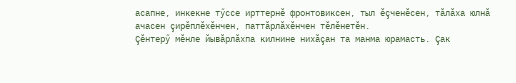асапне, инкекне тӳссе ирттернĕ фронтовиксен, тыл ĕçченĕсен, тăлăха юлнă ачасен çирĕплĕхĕнчен, паттăрлăхĕнчен тĕлĕнетĕн.
Çĕнтерӳ мĕнле йывăрлăхпа килнине нихăçан та манма юрамасть. Çак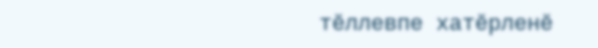тĕллевпе хатĕрленĕ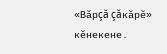«Вăрçă çăкăрĕ» кĕнекене.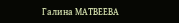Галина МАТВЕЕВА